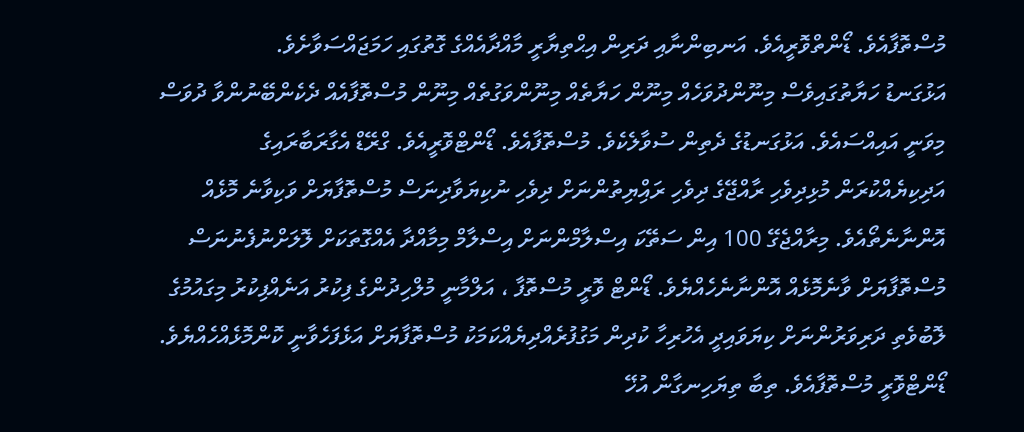މުސްތޮފާއެވެ. ޑޯންތްވޮރީއެވެ. އަނބިންނާއި ދަރިން އިޙްތިޔާރީ މާއްދާއެއްގެ ގޮތުގައި ހަމަޖައްސަވާށެވެ.
އަޅުގަނޑު ހަޔާތުގައިވެސް މިނޫންދުވަހެއް މިނޫން ހަޔާތެއް މިނޫންވަގުތެއް މިނޫން މުސްތޮފާއެއް ދެކެންބޭނުންވާ ދުވަސް މިވަނީ އައިއްސައެވެ. އަޅުގަނޑުގެ ދެތިން ސުވާލެކެވެ. މުސްތޮފާއެވެ. ޑޯންޓްވޮރީއެވެ. ގްރޭޑް އެގާރަބާރައިގެ އަދިކިޔެއްކުރަން މުޅިދިވެހި ރާއްޖޭގެ ދިވެހި ރައްިޔިތުންނަށް ދިވެހި ނުކިޔަވާދިނަސް މުސްތޮފާޔަށް ވަކިވާނެ މޮޅެއް އޮންނާނެތޯއެވެ. މިރާއްޖެގޭ 100 އިން ސަތޭކަ އިސްލާމްންނަށް އިސްލާމް މިމާއްދާ އެއްގޮތަކަށް ލޮލަށްނުފެނުނަސް މުސްތޮފާޔަށް ވާނެމޮޅެއް އޮންނާނެހެއްޔެވެ. ޑޯންޓް ވޮރީ މުސްތޮފާ ، އަލްމާނީ މުލްހިދުންގެ ފިކުރު އަނެއްފިކުރު މިގައުމުގެ ލޮބުވެތި ދަރިވަރުންނަށް ކިޔަވައިދީ އެހުރިހާ ކުދިން މަގުފުރެއްދިޔެއްކަމަކު މުސްތޮފާޔަށް އަޅެފަހެވާނީ ކޮންމޮޅެއްހެއްޔެވެ. ޑޯންޓްވޮރީ މުސްތޮފާއެވެ. ތިބާ ތިޔަހިނގާން އުޚޭ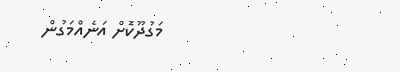މަގުދޫކޮށް އަނެއްމަގުން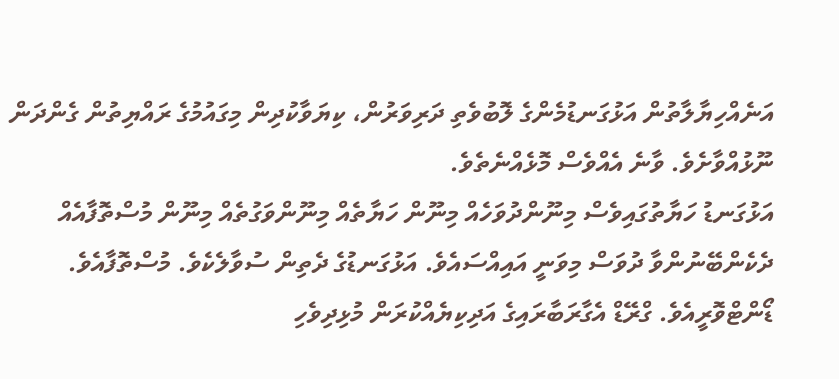އަނެއްހިޔާލާތުން އަޅުގަނޑުމެންގެ ލޮބުވެތި ދަރިވަރުން، ކިޔަވާކުދިން މިގައުމުގެ ރައްޔިތުން ގެންދަން ނޫޅުއްވާށެވެ. ވާނެ އެއްވެސް މޮޅެއްނެތެވެ.
އަޅުގަނޑު ހަޔާތުގައިވެސް މިނޫންދުވަހެއް މިނޫން ހަޔާތެއް މިނޫންވަގުތެއް މިނޫން މުސްތޮފާއެއް ދެކެންބޭނުންވާ ދުވަސް މިވަނީ އައިއްސައެވެ. އަޅުގަނޑުގެ ދެތިން ސުވާލެކެވެ. މުސްތޮފާއެވެ. ޑޯންޓްވޮރީއެވެ. ގްރޭޑް އެގާރަބާރައިގެ އަދިކިޔެއްކުރަން މުޅިދިވެހި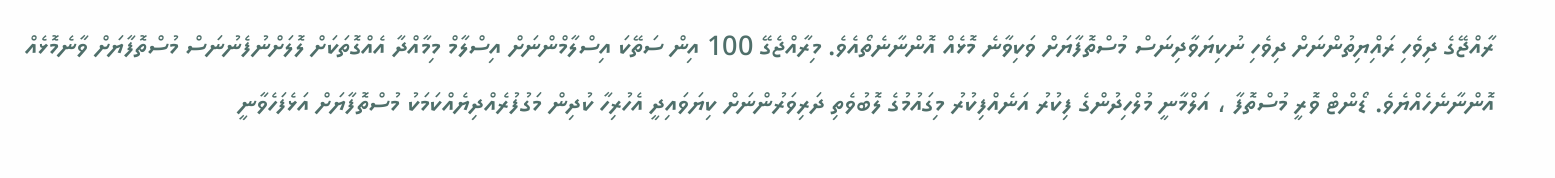ރާއްޖޭގެ ދިވެހި ރައްިޔިތުންނަށް ދިވެހި ނުކިޔަވާދިނަސް މުސްތޮފާޔަށް ވަކިވާނެ މޮޅެއް އޮންނާނެތޯއެވެ. މިރާއްޖެގޭ 100 އިން ސަތޭކަ އިސްލާމްންނަށް އިސްލާމް މިމާއްދާ އެއްގޮތަކަށް ލޮލަށްނުފެނުނަސް މުސްތޮފާޔަށް ވާނެމޮޅެއް އޮންނާނެހެއްޔެވެ. ޑޯންޓް ވޮރީ މުސްތޮފާ ، އަލްމާނީ މުލްހިދުންގެ ފިކުރު އަނެއްފިކުރު މިގައުމުގެ ލޮބުވެތި ދަރިވަރުންނަށް ކިޔަވައިދީ އެހުރިހާ ކުދިން މަގުފުރެއްދިޔެއްކަމަކު މުސްތޮފާޔަށް އަޅެފަހެވާނީ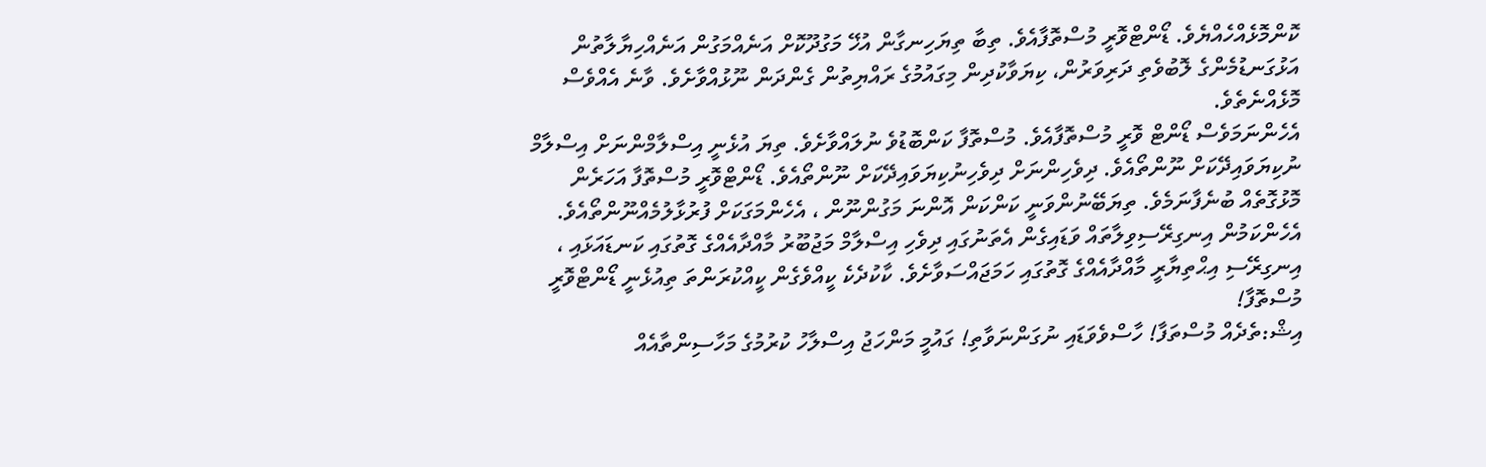ކޮންމޮޅެއްހެއްޔެވެ. ޑޯންޓްވޮރީ މުސްތޮފާއެވެ. ތިބާ ތިޔަހިނގާން އުޚޭ މަގުދޫކޮށް އަނެއްމަގުން އަނެއްހިޔާލާތުން އަޅުގަނޑުމެންގެ ލޮބުވެތި ދަރިވަރުން، ކިޔަވާކުދިން މިގައުމުގެ ރައްޔިތުން ގެންދަން ނޫޅުއްވާށެވެ. ވާނެ އެއްވެސް މޮޅެއްނެތެވެ.
އެހެންނަމަވެސް ޑޯންޓް ވޮރީ މުސްތޮފާއެވެ. މުސްތޮފާ ކަންބޮޑުވެ ނުލައްވާށެވެ. ތިޔަ އުޅެނީ އިސްލާމްންނަށް އިސްލާމް ނުކިޔަވައިދޭކަށް ނޫންތޯއެވެ. ދިވެހިންނަށް ދިވެހިނުކިޔަވައިދޭކަށް ނޫންތޯއެވެ. ޑޯންޓްވޮރީ މުސްތޮފާ އަހަރެން މޮޅުގޮތެއް ބުނެފާނަމެވެ. ތިޔަބޭނުންވަނީ ކަންކަން އޮންނަ މަގުންނޫން ، އެހެންމަގަކަށް ފުރުޅާލުމެއްނޫންތޯއެވެ. އެހެންކަމުން އިނގިރޭސިވިލާތައް ވަޑައިގެން އެތަނުގައި ދިވެހި އިސްލާމް މަޖުބޫރު މާއްދާއެއްގެ ގޮތުގައި ކަނޑައަޅައި ، އިނގިރޭސި އިޙްތިޔާރީ މާއްދާއެއްގެ ގޮތުގައި ހަމަޖައްސަވާށެވެ. ކާކުދެކެ ކީއްވެގެން ކީއްކުރަންތަ ތިއުޅެނީ ޑޯންޓްވޮރީ މުސްތޮފާ!
އިޝް:ތެދެއް މުސްތަފާ! ހާސްވެވަޑައި ނުގަންނަވާތި! ގައުމީ މަންހަޖު އިސްލާހު ކުރުމުގެ މަހާސިންތާއެއް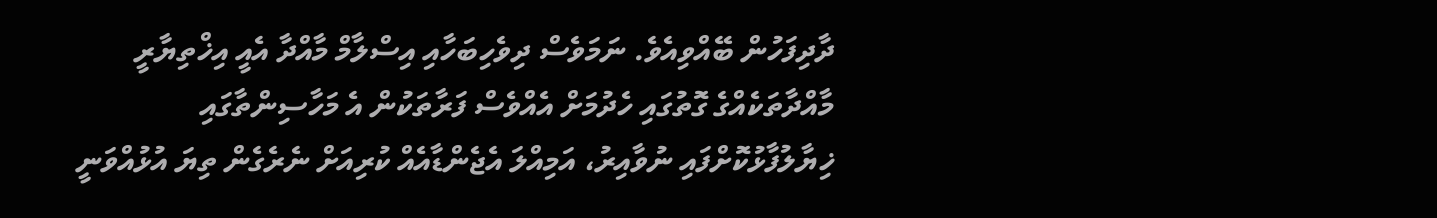ދާދިފަހުން ބޭއްވިއެވެ. ނަމަވެސް ދިވެހިބަހާއި އިސްލާމް މާއްދާ އެއީ އިޚްތިޔާރީ މާއްދާތަކެއްގެ ގޮތުގައި ހެދުމަށް އެއްވެސް ފަރާތަކުން އެ މަހާސިންތާގައި ޚިޔާލުފާޅުކޮށްފައި ނުވާއިރު، އަމިއްލަ އެޖެންޑާއެއް ކުރިއަށް ނެރެގެން ތިޔަ އުޅުއްވަނީ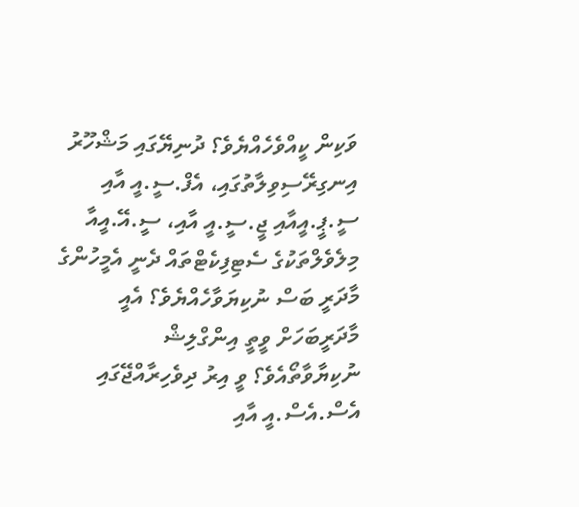ވަކިން ކީއްވެހެއްޔެވެ؟ ދުނިޔޭގައި މަޝްހޫރު އިނގިރޭސިވިލާތުގައި، އެފް.ސީ.އީ އާއި ސީ.ޕީ.އީއާއި ޖީ.ސީ.އީ އާއި، ސީ.އޭ.އީއާ މިލެވެލްތަކުގެ ސެޓިފިކެޓްތައް ދެނީ އެމީހުންގެ މާދަރީ ބަސް ނުކިޔަވާހެއްޔެވެ؟ އެއީ މާދަރީބަހަށް ވީތީ އިންގްލިޝް ނުކިޔާވާތޯއެވެ؟ ވީ އިރު ދިވެހިރާއްޖޭގައި އެސް.އެސް.އީ އާއި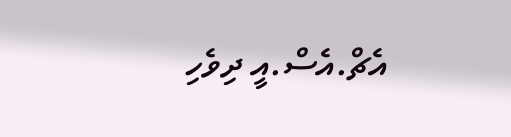އެޗް.އެސް.އީ ދިވެހި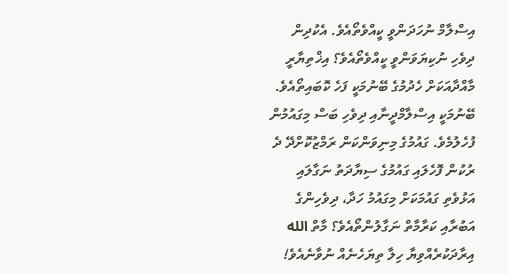އިސްލާމް ނުހަދަންވީ ކީއްވެތޯއެވެ. އެކުދިން ދިވެހި ނުކިޔަވަންވީ ކީއްވެތޯއެވެ؟ އިޚްތިޔާރީ މާއްދާއަކަށް ހެދުމުގެ ބޭނުމަކީ ފަހެ ކޮބައިތޯއެވެ. ބޭނުމަކީ އިސްލާމްދީނާއި ދިވެހި ބަސް މިގައުމުން ފުހެލުމެވެ. ގައުމުގެ މިނިވަންކަން ރަމްޒުކޮށްދޭ ދެ ރުކުން ފޮހެލައި ގައުމުގެ ސިޔާދަތު ނަގާލައި އަޅުވެތި ގައުމަކަށް މިގައުމު ހަދާ، ދިވެހިންގެ އަބުރާއި ކަރާމާތް ނަގާލުންތޯއެވެ؟ މާތް الله އިރާދަކުރެއްވިޔާ ހިލާ ތިޔަހެނެއް ނުވާނެއެވެ!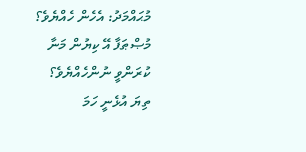މުޙައްމަދު: އެހެން ހެއްޔެވެ؟ މުޞްޠަފާ އޭ ކިޔުން މަނާ ކުރަންވީ ނުންހެއްޔެވެ؟ ތިޔަ އުޅެނީ ހަމަ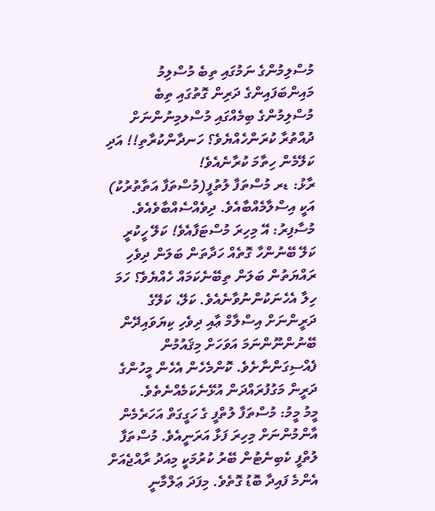މުސްލިމުންގެ ނަމުގައި ތިބެ މުސްލިމު މައިންބަފައިންގެ ދަރިން ގޮތުގައި ތިބެ މުސްލިމުންގެ ބިމެއްގައި މުސްލމިނުންނަށް ދުއްތުރާ ކުރަންހެއްޔެވެ؟ ހަނދާންކުރާތި!! އަދި ކަލޭމެން ހިތާމަ ކުރާނެއެވެ!
ރާޅު: ޑރ މުސްތަފާ ލުތުފީ(މުސްތަފާ އަތާތުރުކު) އަކީ އިސްލާމެއްބާއެވެ. ދިވެއްސެއްބާވެއެވެ.
މުސާފިރު: އޭ މިހިރަ މުސްޓަފާއެވެ! ކަލޭ ހީކުރީ ކަލޭ ބޭނުންހާ ގޮތެއް ހަދާތަން ބަލަން ދިވެހި ރައްޔަތުން ބަލަން ތިބޭނެކަމައް ހެއްޔެވެ؟ ހަމަ ހިލާ އެހެނަކުންނުވާނެއެވެ. ކަލޭ، ކަލޭގެ ދަރީންނަށް އިސްލާމް ޢާއި ދިވެހި ކިޔަވައިދޭން ބޭނުންނޫންނަމަ އަވަހަށް މިޤައުމުން ފެއްސިގަންނާށެވެ. ކޮންމެހެން އެހެން މީހުންގެ ދަރީން މަގުފުރައްދަން އުޅޭނެކަމެއްނެތެވެ.
މީމު މީމު: މުސްތަފާ ލުތްފީ ގެ ހަގީގަތް އަހަރެމެން އާންމުންނަށް މިހިރަ ފަޅާ އަރަނީއެވެ. މުސްތަފާ ލުތްފީ ކެބިނެޓުން ބޭރު ކުރުމަކީ މިއަދު ރާއްޖެއަށް އެންމެ ފައިދާ ބޮޑު ގޮތެވެ. މިފަދަ ޢަލްމާނީ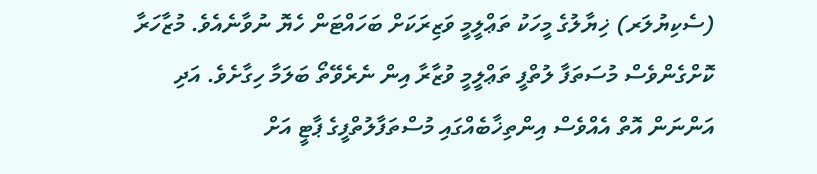(ސެކިޔުލަރ) ޚިޔާލުގެ މީހަކު ތަޢްލީމީ ވަޒިރަކަށް ބަހައްޓަން ހެޔޮ ނުވާނެއެވެ. މުޒާހަރާ ކޮށްގެންވެސް މުސަތަފާ ލުތްފީ ތަޢްލީމީ ވުޒާރާ އިން ނެރެވޭތޯ ބަލަމާ ހިގާށެވެ. އަދި އަންނަން އޮތް އެއްވެސް އިންތިޚާބެއްގައި މުސްތަފާލުތްފީގެ ޕާޓީ އަށް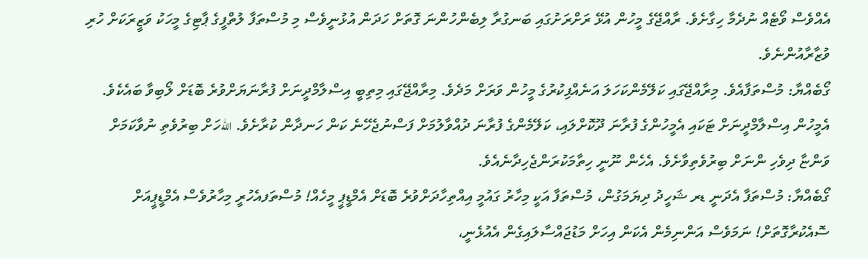އެއްވެސް ވޯޓެއް ނުދެމާ ހިގާށެވެ. ރާއްޖޭގެ މީހުން އުޅޭ ރަށްރަށުގައި ބަނގުރާ ލިބެންހުންނަ ގޮތަށް ހަދަން އުޅުނީވެސް މި މުސްތަފާ ލުތްފީގެ ޕާޓިގެ މީހަކު ވަޒީރަކަށް ހުރި ވުޒާރާއުންނެވެ.
ގޯބެއްޔާ: މުސްތަފާއެވެ. މިރާއްޖޭގައި ކަލޭމެންކަހަލަ އަނެއްފިކުރުގެ މީހުން ވަރަށް މަދެވެ. މިރާއްޖޭގައި މިތިބީ އިސްލާމްދީނަށް ފުރާނަޔަށްވުރެ ބޮޑަށް ލޯބިވާ ބައެކެވެ. އެމީހުން އިސްލާމްދީނަށް ޓަކައި އެމީހުންގެ ފުރާނަ ދޫކޮށްލައި، ކަލޭމެންގެ ފުރާނަ ދުއްވާލުމަށް ފަސްނުޖެހޭނެ ކަން ހަނދާން ކުރާށެވެ. اللهހަށް ބިރުވެތި ނުވާކަމަށް ވަންޏާ ދިވެހި ންނަށް ބިރުވެތިވާށެވެ. އެހެން ނޫނީ ހިތާމަކުރަންޖެހިދާނެއެވެ.
ގޯބެއްޔާ: މުސްތަފާ އެދަނީ ޑރ ޝަހީދު ދިޔަމަގުން، މުސްތަފާ އަކީ މިހާރު ގައުމީ އިއްތިހާދަށްވުރެ ބޮޑަށް އެމްޑީޕީ މީހެއް! މުސްތަފއެހުރީ މިހާރުވެސް އެމްޑީޕީއަށް ސޮއެކުރާގޮތަށް! ނަމަވެސް އަންނިމެން އެކަން އިހަށް މަޑުޖައްސާލައިގެން އެއުޅެނީ،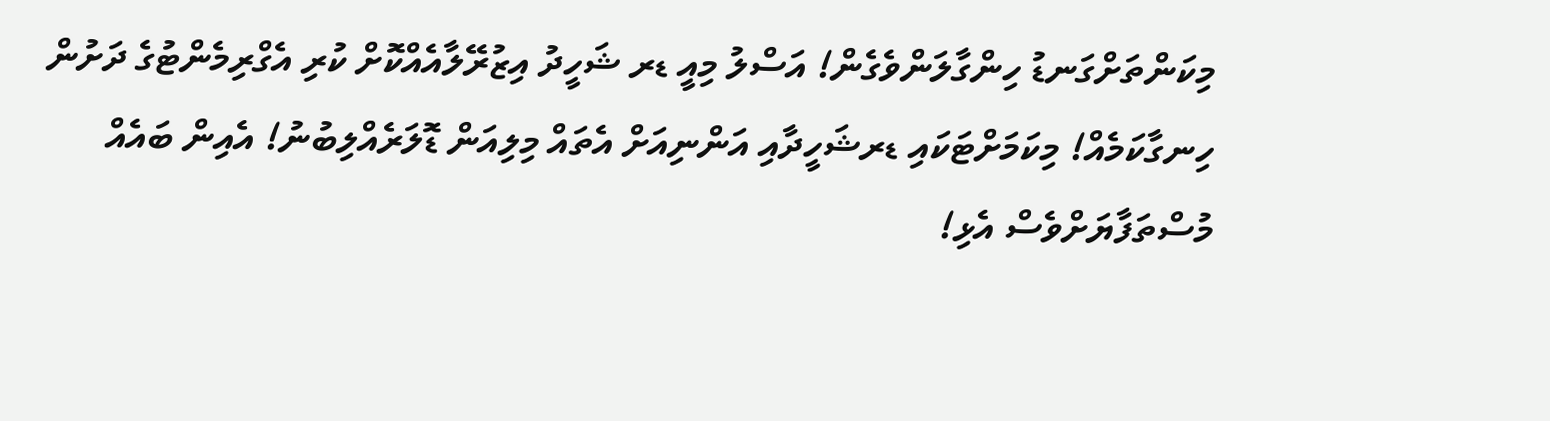މިކަންތަށްގަނޑު ހިންގާލަންވެގެން! އަސްލު މިއީ ޑރ ޝަހީދު އިޒުރޭލާއެއްކޮށް ކުރި އެގްރިމެންޓުގެ ދަށުން ހިނގާކަމެއް! މިކަމަށްޓަކައި ޑރޝަހީދާއި އަންނިއަށް އެތައް މިލިއަން ޑޮލަރެއްލިބުނު! އެއިން ބައެއް މުސްތަފާޔަށްވެސް އެޅި!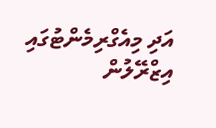އަދި މިއެގްރިމެންޓުގައި އިޒްރޭލުން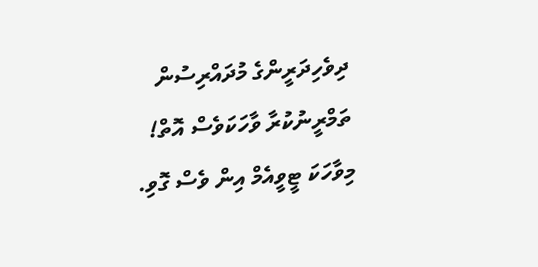ދިވެހިދަރީންގެ މުދައްރިސުން ތަމްރީނުކުރާ ވާހަކަވެސް އޮތް! މިވާހަކަ ޓީވީއެމް އިން ވެސް ގޮވި.